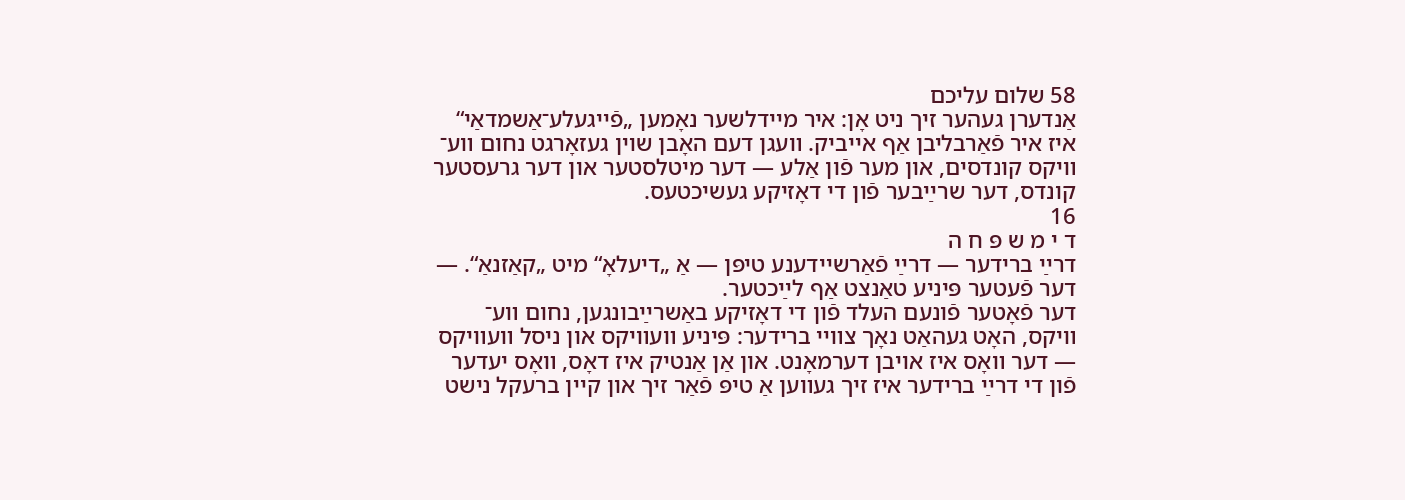58 שלום עליכם
אַנדערן געהער זיך ניט אָן: איר מײדלשער נאָמען „פֿײגעלע־אַשמדאַי“
איז איר פֿאַרבליבן אַף אײביק. װעגן דעם האָבן שױן געזאָרגט נחום װע־
װיקס קונדסים, און מער פֿון אַלע ― דער מיטלסטער און דער גרעסטער
קונדס, דער שרײַבער פֿון די דאָזיקע געשיכטעס.
16
ד י מ ש פּ ח ה
דרײַ ברידער ― דרײַ פֿאַרשײדענע טיפּן ― אַ „דיעלאָ“ מיט „קאַזנאַ“. ―
דער פֿעטער פּיניע טאַנצט אַף לײַכטער.
דער פֿאָטער פֿונעם העלד פֿון די דאָזיקע באַשרײַבונגען, נחום װע־
װיקס, האָט געהאַט נאָך צװײ ברידער: פּיניע װעװיקס און ניסל װעװיקס
― דער װאָס איז אױבן דערמאָנט. און אַן אַנטיק איז דאָס, װאָס יעדער
פֿון די דרײַ ברידער איז זיך געװען אַ טיפּ פֿאַר זיך און קײן ברעקל נישט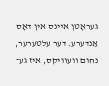געראָטן אײנס אין דאָס אַנדערע. דער עלטערער, נחום װעװיקס, איז גע־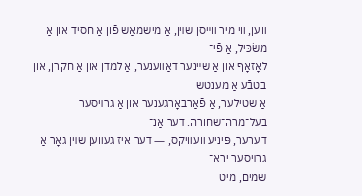װען, װי מיר װײסן שױן, אַ מישמאַש פֿון אַ חסיד און אַ משׂכּיל, אַ פֿי־
לאָזאָף און אַ שײנער דאַװענער, אַ למדן און אַ חקרן, און בטבֿע אַ מענטש
אַ שטילער, אַ פֿאַרבאָרגענער און אַ גרױסער בעל־מרה־שחורה. דער אַנ־
דערער, פּיניע װעװיקס, ― דער איז געװען שױן גאָר אַ גרױסער ירא־
שמים, מיט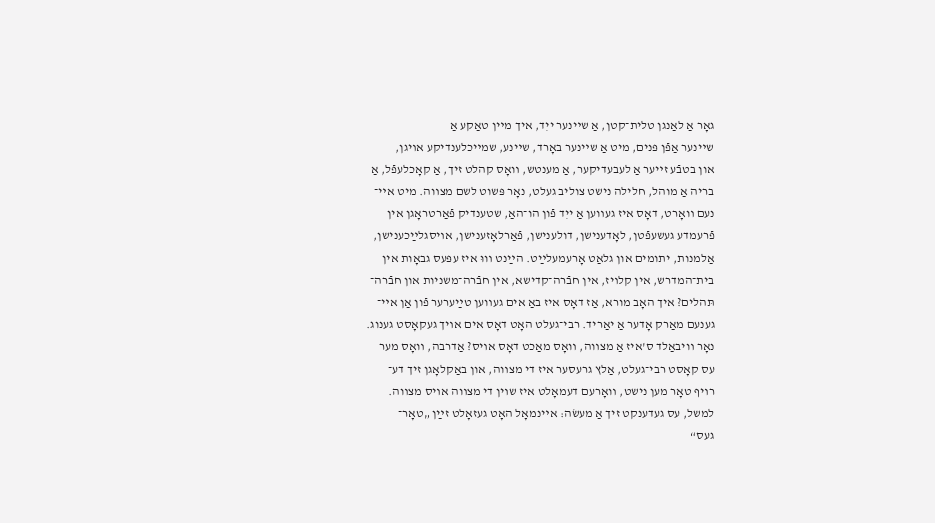גאָר אַ לאַנגן טלית־קטן, אַ שײנער ייִד, איך מײן טאַקע אַ
שײנער אַפֿן פּנים, מיט אַ שײנער באָרד, שײנע, שמײכלענדיקע אױגן,
און בטבֿע זײער אַ לעבעדיקער, אַ מענטש, װאָס קהלט זיך, אַ קאָכלעפֿל, אַ
בריה אַ מוהל, חלילה נישט צוליב געלט, נאָר פּשוט לשם מצװה. מיט אײ־
נעם װאָרט, דאָס איז געװען אַ ייִד פֿון הו־האַ, שטענדיק פֿאַרטראָגן אין
פֿרעמדע געשעפֿטן, לאָדענישן, דולענישן, פֿאַרלאָזענישן, אױסגלײַכענישן,
אַלמנות, יתומים און גלאַט אָרעמעלײַט. הײַנט װוּ איז עפּעס גבאָות אין
בית־המדרש, אין קלױז, אין חבֿרה־קדישא, אין חבֿרה־משניות און חבֿרה־
תּהלים? איך האָב מורא, אַז דאָס איז באַ אים געװען טײַערער פֿון אַן אײ־
גענעם מאַרק אָדער אַ יאַריד. רבי־געלט האָט דאָס אים אױך געקאָסט גענוג.
נאָר װיבאַלד ס'איז אַ מצװה, װאָס מאַכט דאָס אױס? אַדרבה, װאָס מער
עס קאָסט רבי־געלט, אַלץ גרעסער איז די מצװה, און באַקלאָגן זיך דע־
רױף טאָר מען נישט, װאָרעם דעמאָלט איז שױן די מצװה אױס מצװה.
למשל, עס געדענקט זיך אַ מעשׂה: אײנמאָל האָט געזאָלט זײַן „טאָר־
געס“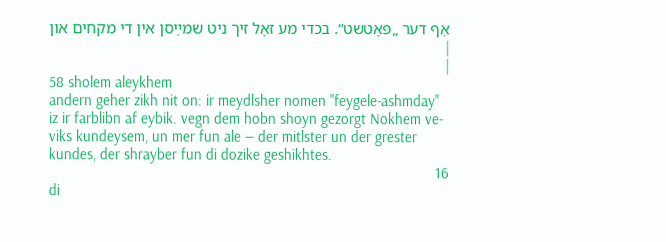אַף דער „פּאָטשט“. בכדי מע זאָל זיך ניט שמײַסן אין די מקחים און
|
|
58 sholem aleykhem
andern geher zikh nit on: ir meydlsher nomen "feygele-ashmday''
iz ir farblibn af eybik. vegn dem hobn shoyn gezorgt Nokhem ve-
viks kundeysem, un mer fun ale ― der mitlster un der grester
kundes, der shrayber fun di dozike geshikhtes.
16
di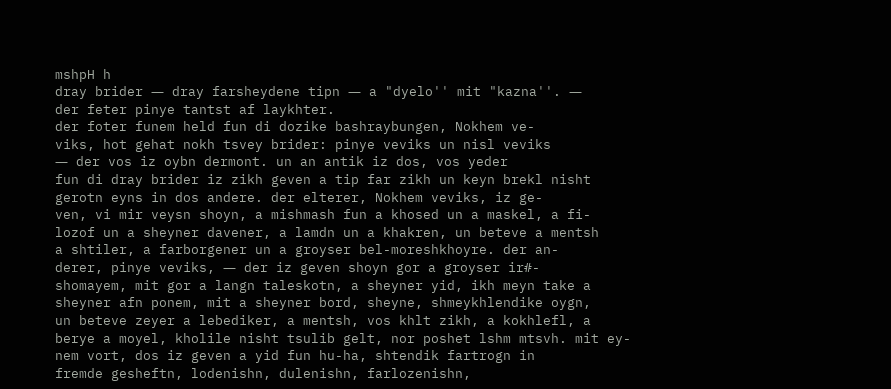mshpH h
dray brider ― dray farsheydene tipn ― a "dyelo'' mit "kazna''. ―
der feter pinye tantst af laykhter.
der foter funem held fun di dozike bashraybungen, Nokhem ve-
viks, hot gehat nokh tsvey brider: pinye veviks un nisl veviks
― der vos iz oybn dermont. un an antik iz dos, vos yeder
fun di dray brider iz zikh geven a tip far zikh un keyn brekl nisht
gerotn eyns in dos andere. der elterer, Nokhem veviks, iz ge-
ven, vi mir veysn shoyn, a mishmash fun a khosed un a maskel, a fi-
lozof un a sheyner davener, a lamdn un a khakren, un beteve a mentsh
a shtiler, a farborgener un a groyser bel-moreshkhoyre. der an-
derer, pinye veviks, ― der iz geven shoyn gor a groyser ir#-
shomayem, mit gor a langn taleskotn, a sheyner yid, ikh meyn take a
sheyner afn ponem, mit a sheyner bord, sheyne, shmeykhlendike oygn,
un beteve zeyer a lebediker, a mentsh, vos khlt zikh, a kokhlefl, a
berye a moyel, kholile nisht tsulib gelt, nor poshet lshm mtsvh. mit ey-
nem vort, dos iz geven a yid fun hu-ha, shtendik fartrogn in
fremde gesheftn, lodenishn, dulenishn, farlozenishn,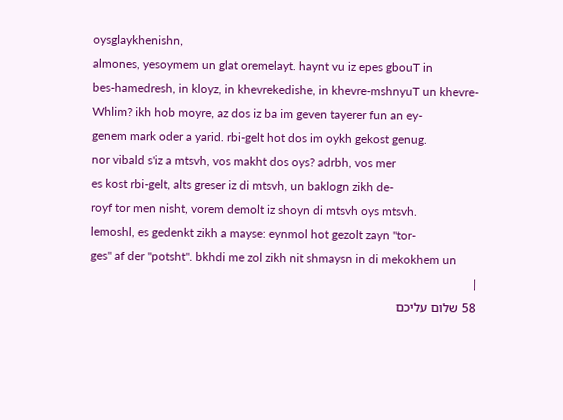oysglaykhenishn,
almones, yesoymem un glat oremelayt. haynt vu iz epes gbouT in
bes-hamedresh, in kloyz, in khevrekedishe, in khevre-mshnyuT un khevre-
Whlim? ikh hob moyre, az dos iz ba im geven tayerer fun an ey-
genem mark oder a yarid. rbi-gelt hot dos im oykh gekost genug.
nor vibald s'iz a mtsvh, vos makht dos oys? adrbh, vos mer
es kost rbi-gelt, alts greser iz di mtsvh, un baklogn zikh de-
royf tor men nisht, vorem demolt iz shoyn di mtsvh oys mtsvh.
lemoshl, es gedenkt zikh a mayse: eynmol hot gezolt zayn "tor-
ges'' af der "potsht''. bkhdi me zol zikh nit shmaysn in di mekokhem un
|
58 שלום עליכם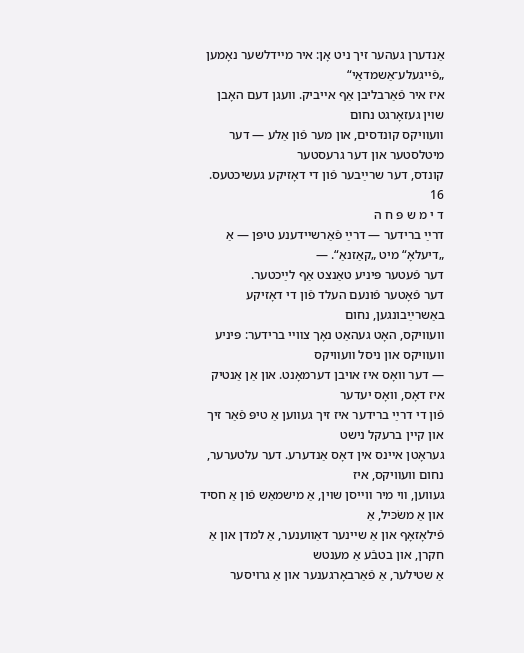אַנדערן געהער זיך ניט אָן: איר מײדלשער נאָמען „פֿײגעלע־אַשמדאַי“
איז איר פֿאַרבליבן אַף אײביק. װעגן דעם האָבן שױן געזאָרגט נחום
װעװיקס קונדסים, און מער פֿון אַלע ― דער מיטלסטער און דער גרעסטער
קונדס, דער שרײַבער פֿון די דאָזיקע געשיכטעס.
16
ד י מ ש פּ ח ה
דרײַ ברידער ― דרײַ פֿאַרשײדענע טיפּן ― אַ „דיעלאָ“ מיט „קאַזנאַ“. ―
דער פֿעטער פּיניע טאַנצט אַף לײַכטער.
דער פֿאָטער פֿונעם העלד פֿון די דאָזיקע באַשרײַבונגען, נחום
װעװיקס, האָט געהאַט נאָך צװײ ברידער: פּיניע װעװיקס און ניסל װעװיקס
― דער װאָס איז אױבן דערמאָנט. און אַן אַנטיק איז דאָס, װאָס יעדער
פֿון די דרײַ ברידער איז זיך געװען אַ טיפּ פֿאַר זיך און קײן ברעקל נישט
געראָטן אײנס אין דאָס אַנדערע. דער עלטערער, נחום װעװיקס, איז
געװען, װי מיר װײסן שױן, אַ מישמאַש פֿון אַ חסיד און אַ משׂכּיל, אַ
פֿילאָזאָף און אַ שײנער דאַװענער, אַ למדן און אַ חקרן, און בטבֿע אַ מענטש
אַ שטילער, אַ פֿאַרבאָרגענער און אַ גרױסער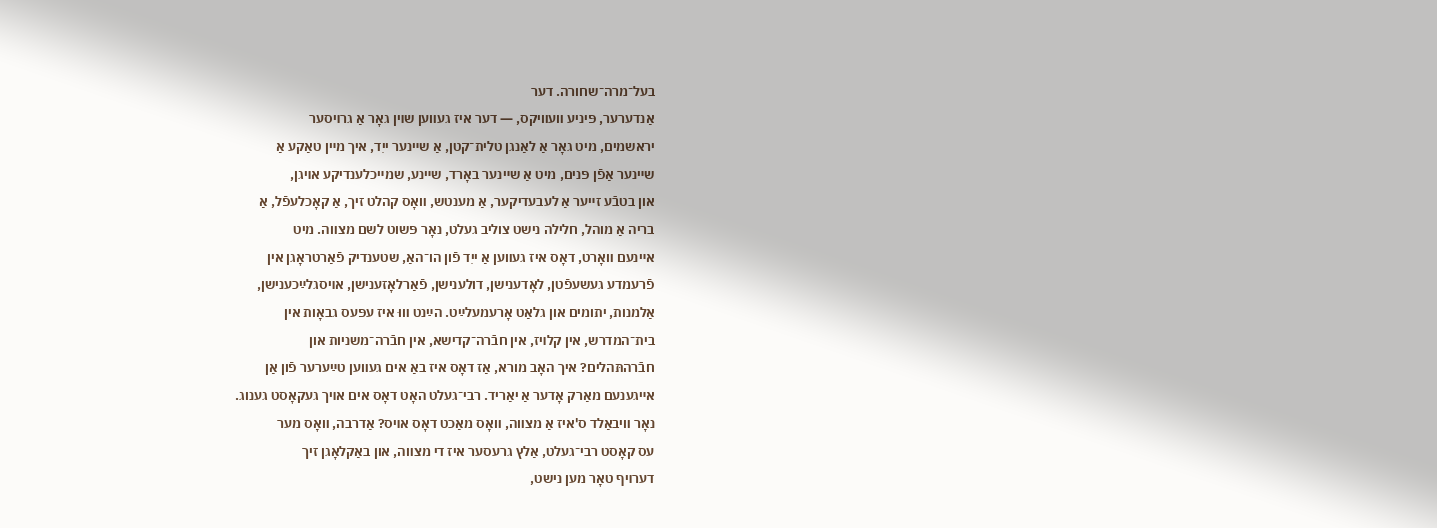בעל־מרה־שחורה. דער
אַנדערער, פּיניע װעװיקס, ― דער איז געװען שױן גאָר אַ גרױסער
יראשמים, מיט גאָר אַ לאַנגן טלית־קטן, אַ שײנער ייִד, איך מײן טאַקע אַ
שײנער אַפֿן פּנים, מיט אַ שײנער באָרד, שײנע, שמײכלענדיקע אױגן,
און בטבֿע זײער אַ לעבעדיקער, אַ מענטש, װאָס קהלט זיך, אַ קאָכלעפֿל, אַ
בריה אַ מוהל, חלילה נישט צוליב געלט, נאָר פּשוט לשם מצװה. מיט
אײנעם װאָרט, דאָס איז געװען אַ ייִד פֿון הו־האַ, שטענדיק פֿאַרטראָגן אין
פֿרעמדע געשעפֿטן, לאָדענישן, דולענישן, פֿאַרלאָזענישן, אױסגלײַכענישן,
אַלמנות, יתומים און גלאַט אָרעמעלײַט. הײַנט װוּ איז עפּעס גבאָות אין
בית־המדרש, אין קלױז, אין חבֿרה־קדישא, אין חבֿרה־משניות און
חבֿרהתּהלים? איך האָב מורא, אַז דאָס איז באַ אים געװען טײַערער פֿון אַן
אײגענעם מאַרק אָדער אַ יאַריד. רבי־געלט האָט דאָס אים אױך געקאָסט גענוג.
נאָר װיבאַלד ס'איז אַ מצװה, װאָס מאַכט דאָס אױס? אַדרבה, װאָס מער
עס קאָסט רבי־געלט, אַלץ גרעסער איז די מצװה, און באַקלאָגן זיך
דערױף טאָר מען נישט,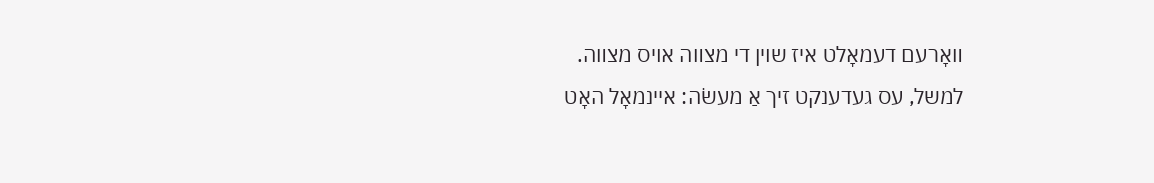װאָרעם דעמאָלט איז שױן די מצװה אױס מצװה.
למשל, עס געדענקט זיך אַ מעשׂה: אײנמאָל האָט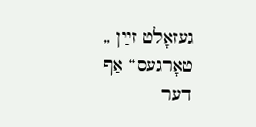געזאָלט זײַן „
טאָרגעס“ אַף דער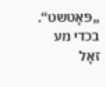„פּאָטשט“. בכדי מע זאָל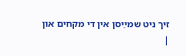זיך ניט שמײַסן אין די מקחים און
|